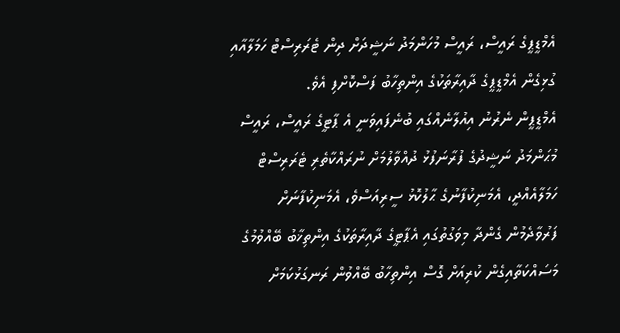އެމްޑީޕީގެ ރައީސް، ރައީސް މުހަންމަދު ނަޝީދަށް ދިން ޓެރަރިސްޓް ހަމަލާއާއި ގުޅިގެން އެމްޑީޕީގެ ދާއިރާތަކުގެ އިންތިހާބު ފަސްކޮށްފި އެވެ.
އެމްޑީޕީން ނެރުނު އިއުލާނެއްގައި ބުނެފައިވަނީ އެ ޕާޓީގެ ރައީސް، ރައީސް މުޙަންމަދު ނަޝީދުގެ ފުރާނަފުޅު ދުއްވާލުމަށް ނުރައްކާތެރި ޓެރަރިސްޓް ހަމަލާއެއްދީ، އެމަނިކުފާނުގެ ޙާލުކޮޅު ސީރިއަސްވެ، އެމަނިކުފާނަށް ފަރުވާދެމުން ގެންދާ މިވަގުތުގައި އެޕާޓީގެ ދާއިރާތަކުގެ އިންތިޚާބު ބޭއްވުމުގެ މަސައްކަތާއިގެން ކުރިއަށް ގޮސް އިންތިހާބު ބޭއްވުން ރަނގަޅުކަމަށް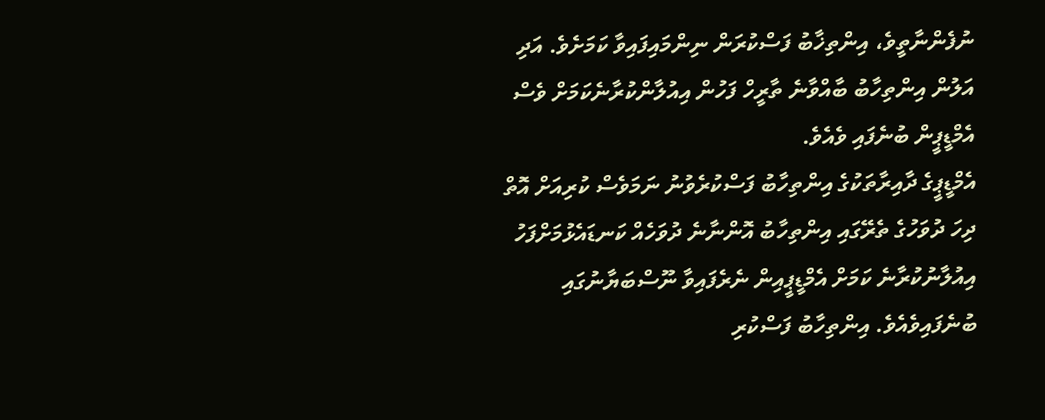ނުފެންނާތީވެ، އިންތިޚާބު ފަސްކުރަން ނިންމައިފައިވާ ކަމަށެވެ. އަދި އަލުން އިންތިހާބު ބާއްވާނެ ތާރީހް ފަހުން އިއުލާންކުރާނެކަމަށް ވެސް އެމްޑީޕީން ބުނެފައި ވެއެވެ.
އެމްޑީޕީގެ ދާއިރާތަކުގެ އިންތިހާބު ފަސްކުރެވުނު ނަމަވެސް ކުރިއަށް އޮތް ދިހަ ދުވަހުގެ ތެރޭގައި އިންތިހާބު އޮންނާނެ ދުވަހެއް ކަނޑައެޅުމަށްފަހު އިއުލާނުކުރާނެ ކަމަށް އެމްޑީޕީއިން ނެރެފައިވާ ނޫސްބަޔާނުގައި ބުނެފައިވެއެވެ. އިންތިހާބު ފަސްކުރި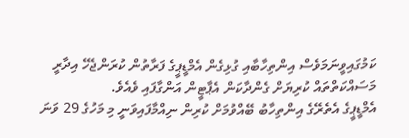ކަމުގައިވީނަމަވެސް އިންތިހާބާއި ގުޅިގެން އެމްޑީޕީގެ ފަރާތުން ކުރަންޖެހޭ އިދާރީ މަސައްކަތްތައް ކުރިޔަށް ގެންދާކަން އެޕާޓީން އަންގާފައި ވެއެވެ.
އެމްޑީޕީގެ އެތެރޭގެ އިންތިހާބު ބޭއްވުމަށް ކުރިން ނިއްމާފައިވަނީ މި މަހުގެ 29 ވަނަ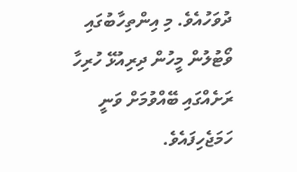ދުވަހުއެވެ. މި އިންތިހާބުގައި ވޯޓުލުން މީހުން ދިރިއުޅޭ ހުރިހާ ރަށެއްގައި ބޭއްވުމަށް ވަނީ ހަމަޖެހިފައެވެ.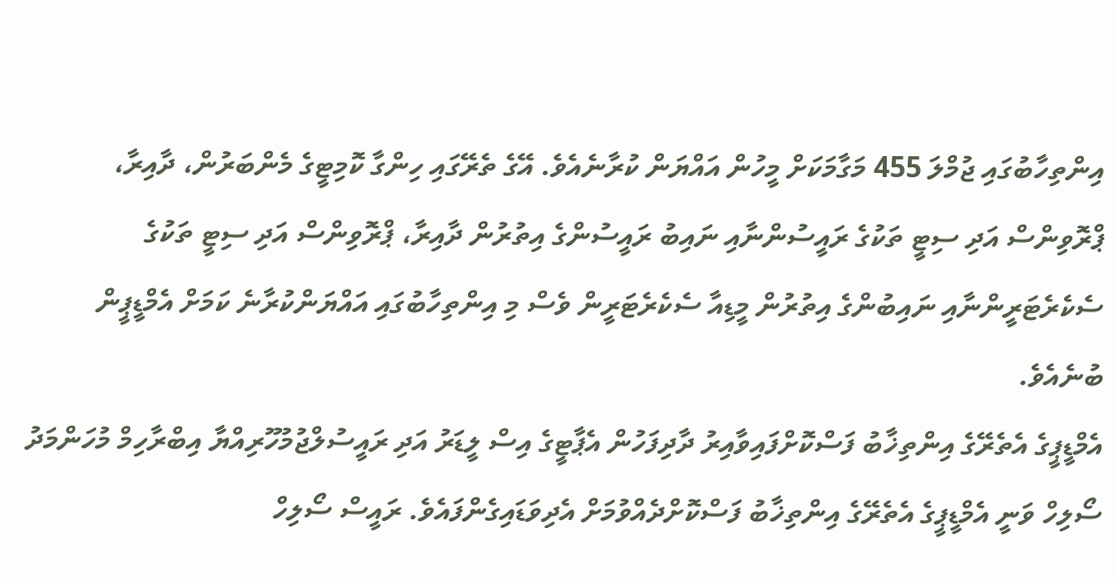އިންތިހާބުގައި ޖުމްލަ 455 މަގާމަކަށް މީހުން އައްޔަން ކުރާނެއެވެ. އޭގެ ތެރޭގައި ހިންގާ ކޮމިޓީގެ މެންބަރުން، ދާއިރާ، ޕްރޮވިންސް އަދި ސިޓީ ތަކުގެ ރައީސުންނާއި ނައިބު ރައީސުންގެ އިތުރުން ދާއިރާ، ޕްރޮވިންސް އަދި ސިޓީ ތަކުގެ ސެކެރެޓަރީންނާއި ނައިބުންގެ އިތުރުން މީޑިއާ ސެކެރެޓަރީން ވެސް މި އިންތިހާބުގައި އައްޔަންކުރާނެ ކަމަށް އެމްޑީޕީން ބުނެއެވެ.
އެމްޑީޕީގެ އެތެރޭގެ އިންތިޚާބު ފަސްކޮށްފައިވާއިރު ދާދިފަހުން އެޕާޓީގެ އިސް ލީޑަރު އަދި ރައީސުލްޖުމުހޫރިއްޔާ އިބްރާހިމް މުހަންމަދު ސޯލިހް ވަނީ އެމްޑީޕީގެ އެތެރޭގެ އިންތިޚާބު ފަސްކޮށްދެއްވުމަށް އެދިވަޑައިގެންފައެވެ. ރައީސް ސޯލިހް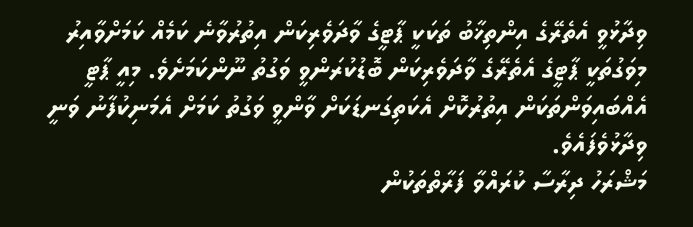ވިދާޅުވީ އެތެރޭގެ އިންތިޚާބު ތަކަކީ ޕާޓީގެ ވާދަވެރިކަން އިތުރުވާނެ ކަމެއް ކަމަށްވާއިރު މިވަގުތަކީ ޕާޓީގެ އެތެރޭގެ ވާދަވެރިކަން ބޮޑުކުރަންވީ ވަގުތު ނޫންކަމަށެވެ. މިއީ ޕާޓީ އެއްބައިވަންތަކަން އިތުރުކޮށް އެކަތިގަނޑަކަށް ވާންވީ ވަގުތު ކަމަށް އެމަނިކުފާނު ވަނީ ވިދާޅުވެފައެވެ.
މަޝްރަހު ދިރާސާ ކުރައްވާ ފަރާތްތަކުން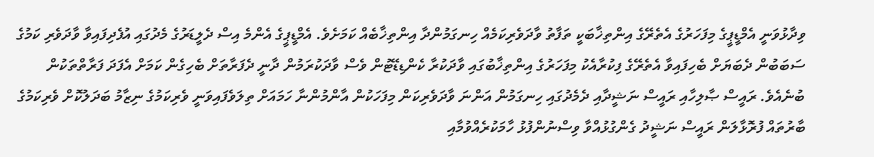ވިދާޅުވަނީ އެމްޑީޕީގެ މިފަހަރުގެ އެތެރޭގެ އިންތިޚާބަކީ ތަފާތު ވާދަވެރިކަމެއް ހިނގަމުންދާ އިންތިޚާބެއް ކަމަށެވެ. އެމްޑީޕީގެ އެންމެ އިސް ދެލީޑަރުގެ މެދުގައި އުފެދިފައިވާ ވާދަވެރި ކަމުގެ ސަބަބުން ދެބަޔަށް ބެހިފައިވާ އެތެރޭގެ ފިކުރާއެކު މިފަހަރުގެ އިންތިޚާބުގައި ވާދަކުރާ ކެންޑިޑޭޓުން ވެސް ވާދަކުރަމުން ދާނީ ދެފަރާތަށް ބެހިގެން ކަމަށް އެފަދަ ފަރާތްތަކުން ބުނެއެވެ. ރައީސް ޞާލިހާއި ރައީސް ނަޝީދާއި ދެމެދުގައި ހިނގަމުން އަންނަ ވާދަވެރިކަން މިފަހަކުން އާންމުންނާ ހަމައަށް ތިލަވެފައިވަނީ ވެރިކަމުގެ ނިޒާމު ބަދަލުކޮށް ވެރިކަމުގެ ބާރުތައް ފުރޮޅާލަން ރައީސް ނަޝީދު ގެންގުޅުއްވާ ވިސްނުންފުޅު ހާމަކުރެއްވުމާއި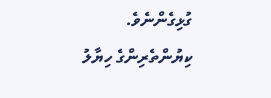ގުޅިގެންނެވެ.
ކިޔުންތެރިންގެ ހިޔާލު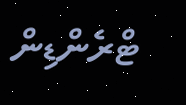ޓްރެންޑިން